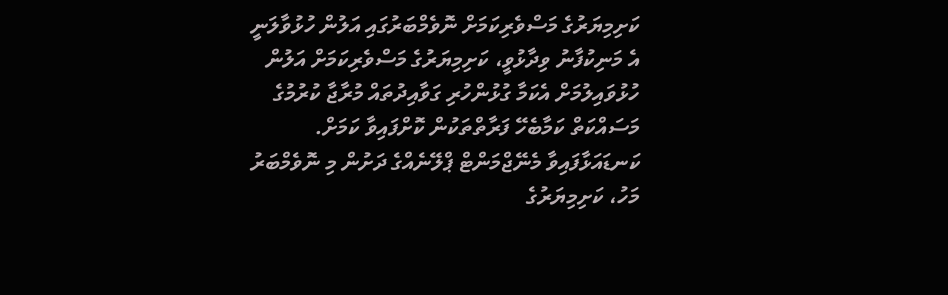ކަށިމިޔަރުގެ މަސްވެރިކަމަށް ނޮވެމްބަރުގައި އަލުން ހުޅުވާލަނީ
އެ މަނިކުފާނު ވިދާޅުވީ، ކަށިމިޔަރުގެ މަސްވެރިކަމަށް އަލުން ހުޅުވައިލުމަށް އެކަމާ ގުޅުންހުރި ގަވާއިދުތައް މުރާޖާ ކުރުމުގެ މަސައްކަތް ކަމާބެހޭ ފަރާތްތަކުން ކޮށްފައިވާ ކަމަށް.
ކަނޑައަޅާފައިވާ މެނޭޖްމަންޓް ޕްލޭނެއްގެ ދަށުން މި ނޮވެމްބަރު މަހު، ކަށިމިޔަރުގެ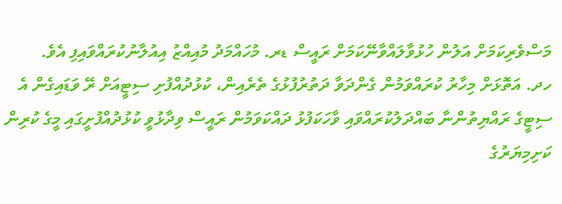މަސްވެރިކަމަށް އަލުން ހުޅުވާލައްވާނޭކަމަށް ރައީސް ޑރ. މުހައްމަދު މުއިއްޒު އިއުލާނުކުރައްވައިފި އެވެ.
ހދ. އަތޮޅަށް މިހާރު ކުރައްވަމުން ގެންދަވާ ދަތުރުފުޅުގެ ތެރެއިން، ކުޅުދުއްފުށި ސިޓީއަށް ރޭ ވަޑައިގެން އެ ސިޓީގެ ރައްޔިތުންނާ ބައްދަލުކުރައްވައި ވާހަކަފުޅު ދައްކަވަމުން ރައީސް ވިދާޅުވީ ކުޅުދުއްފުށީގައި މީގެ ކުރިން ކަށިމިޔަރުގެ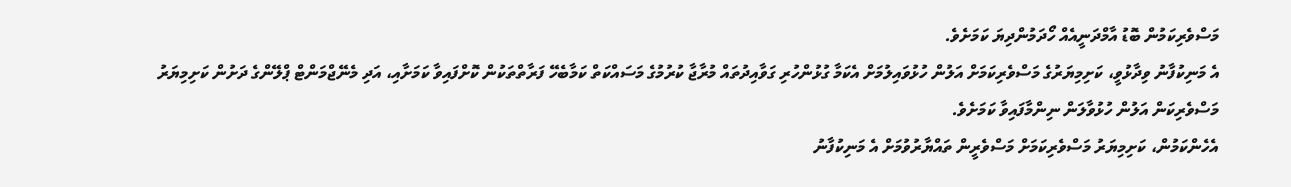މަސްވެރިކަމުން ބޮޑު އާމްދަނީއެއް ހޯދަމުންދިޔަ ކަމަށެވެ.
އެ މަނިކުފާނު ވިދާޅުވީ، ކަށިމިޔަރުގެ މަސްވެރިކަމަށް އަލުން ހުޅުވައިލުމަށް އެކަމާ ގުޅުންހުރި ގަވާއިދުތައް މުރާޖާ ކުރުމުގެ މަސައްކަތް ކަމާބެހޭ ފަރާތްތަކުން ކޮށްފައިވާ ކަމަށާއި، އަދި މެނޭޖްމަންޓް ޕްލޭންގެ ދަށުން ކަށިމިޔަރު މަސްވެރިކަން އަލުން ހުޅުވާލަން ނިންމާފައިވާ ކަމަށެވެ.
އެހެންކަމުން، ކަށިމިޔަރު މަސްވެރިކަމަށް މަސްވެރީން ތައްޔާރުވުމަށް އެ މަނިކުފާނު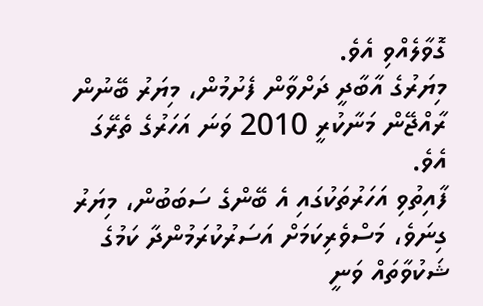ގޮވާލެއްވި އެވެ.
މިޔަރުގެ އާބާދީ ދަށްވާން ފެށުމުން، މިޔަރު ބޭނުން ރާއްޖޭން މަނާކުރީ 2010 ވަނަ އަހަރުގެ ތެރޭގަ އެވެ.
ފާއިތުވި އަހަރުތަކުގައި އެ ބޭންގެ ސަބަބުން، މިޔަރު ގިނަވެ، މަސްވެރިކަމަށް އަސަރުކުރަމުންދާ ކަމުގެ ޝަކުވާތައް ވަނީ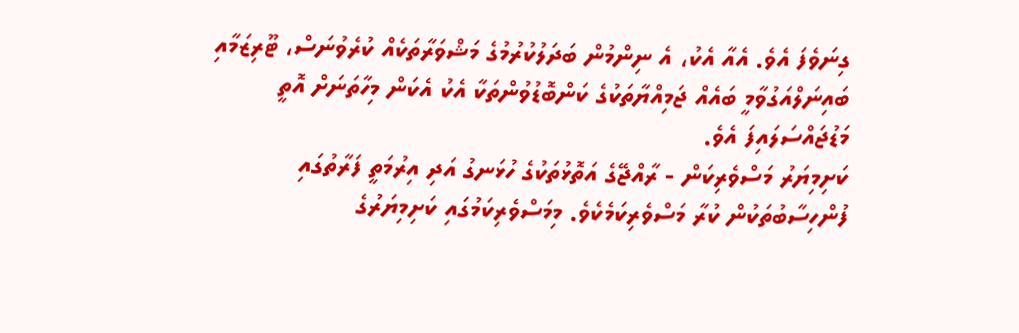ގިނަވެފަ އެވެ. އެއާ އެކު، އެ ނިންމުން ބަދަލުކުރުމުގެ މަޝްވަރާތަކެއް ކުރެވުނަސް، ޓޫރިޒަމާއި ބައިނަލްއަގުވާމީ ބައެއް ޖަމިއްޔާތަކުގެ ކަންބޮޑުވުންތަކާ އެކު އެކަން މިހާތަނަށް އޮތީ މަޑުޖައްސަލައިފަ އެވެ.
ކަށިމިޔަރު މަސްވެރިކަން - ރާއްޖޭގެ އަތޮޅުތަކުގެ ހުޅަނގު އަދި އިރުމަތީ ފަރާތުގައި ފުންހިސާބުތަކުން ކުރާ މަސްވެރިކަމެކެވެ. މިމަސްވެރިކަމުގައި ކަށިމިޔަރުގެ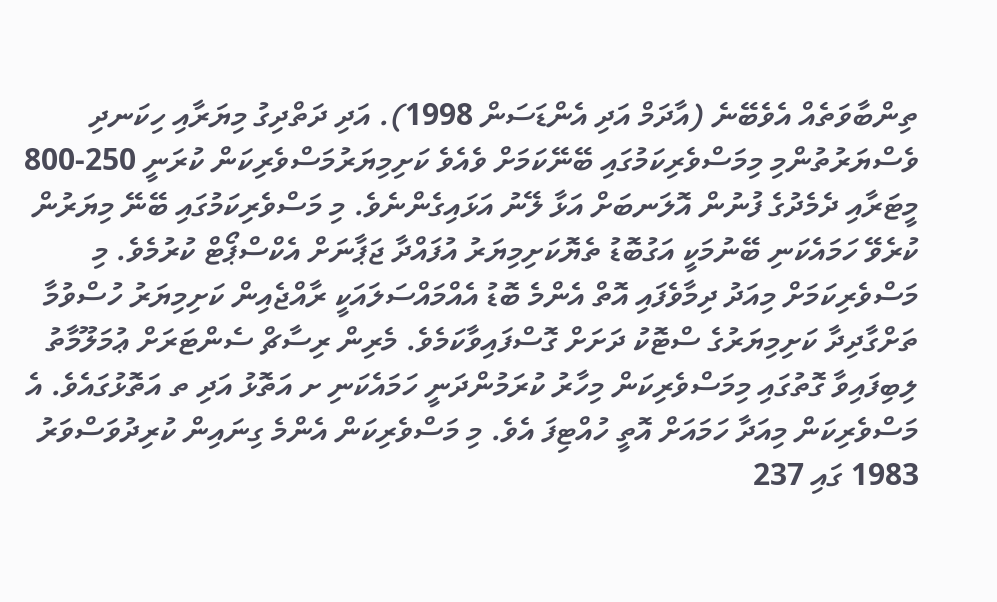ތިންބާވަތެއް އެވެބޭނެ (އާދަމް އަދި އެންޑަސަން 1998). އަދި ދަތްދިގު މިޔަރާއި ހިކަނދި ވެސްޔަރުތުންމި މިމަސްވެރިކަމުގައި ބޭނޭކަމަށް ވެއެވެ ކަށިމިޔަރުމަސްވެރިކަން ކުރަނީ 250-800 މީޓަރާއި ދެމެދުގެ ފުނުން އޮލަނބަށް އަޅާ ލޭނު އަޅައިގެންނެވެ. މި މަސްވެރިކަމުގައި ބޭނޭ މިޔަރުން ކުރެވޭ ހަމައެކަނި ބޭނުމަކީ އަގުބޮޑު ތެޔޮކަށިމިޔަރު އުފައްދާ ޖަޕާނަށް އެކްސްޕޯޓް ކުރުމެވެ. މި މަސްވެރިކަމަށް މިއަދު ދިމާވެފައި އޮތް އެންމެ ބޮޑު އެއްމައްސަލައަކީ ރާއްޖެއިން ކަށިމިޔަރު ހުސްވުމާ ތަށްގާދިދާ ކަށިމިޔަރުގެ ސްޓޮކު ދަށަށް ގޮސްފައިވާކަމެވެ. މެރިން ރިސާޗް ސެންޓަރަށް ޢުމަލޫމާތު ލިބިފައިވާ ގޮތުގައި މިމަސްވެރިކަން މިހާރު ކުރަމުންދަނީ ހަމައެކަނި ށ އަތޮޅު އަދި ތ އަތޮޅުގައެވެ. އެ މަސްވެރިކަން މިއަދާ ހަމައަށް އޮތީ ހުއްޓިފަ އެވެ. މި މަސްވެރިކަން އެންމެ ގިނައިން ކުރިދުވަސްވަރު 1983 ގައި 237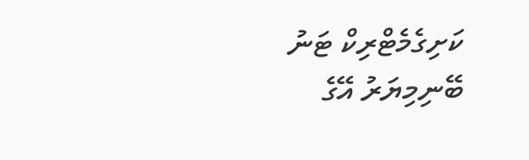ކަށިގެމެޓްރިކް ޓަނު ބޭނިމިޔަރު އޭގެ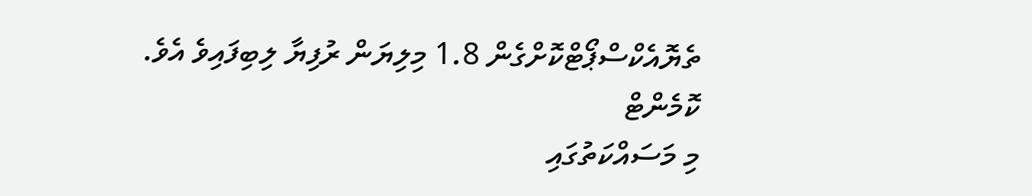ތެޔޮއެކްސްޕޯޓްކޮށްގެން 1.8 މިލިޔަން ރުފިޔާ ލިބިފައިވެ އެވެ.
ކޮމެންޓް
މި މަސައްކަތުގައި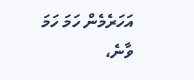އަހަރެމެން ހަމަ ހަމަ ވާނެ،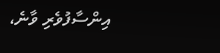އިންސާފުވެރި ވާނެ،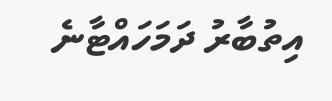އިތުބާރު ދަމަހައްޓާނެ